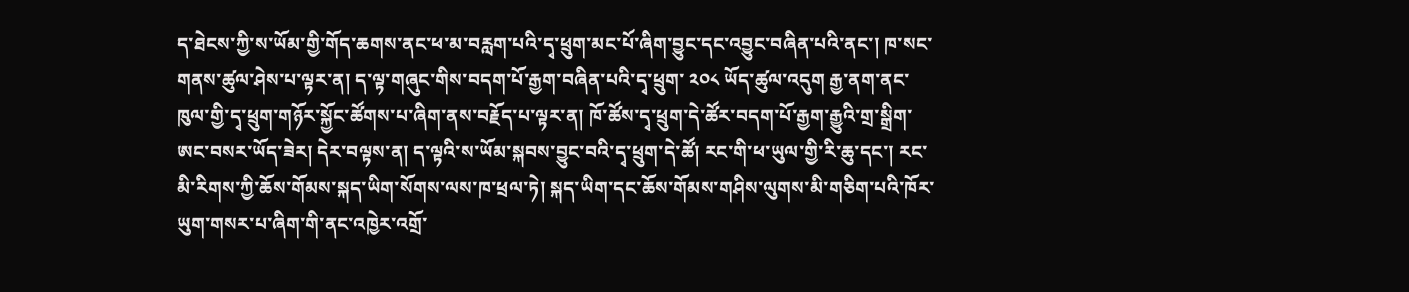ད་ཐེངས་ཀྱི་ས་ཡོམ་གྱི་གོད་ཆགས་ནང་ཕ་མ་བརླག་པའི་དྭ་ཕྲུག་མང་པོ་ཞིག་བྱུང་དང་འབྱུང་བཞིན་པའི་ནང་། ཁ་སང་གནས་ཚུལ་ཤེས་པ་ལྟར་ན། ད་ལྟ་གཞུང་གིས་བདག་པོ་རྒྱག་བཞིན་པའི་དྭ་ཕྲུག་ ༢༠༨ ཡོད་ཚུལ་འདུག རྒྱ་ནག་ནང་ཁུལ་གྱི་དྭ་ཕྲུག་གཉོར་སྐྱོང་ཚོགས་པ་ཞིག་ནས་བརྗོད་པ་ལྟར་ན། ཁོ་ཚོས་དྭ་ཕྲུག་དེ་ཚོར་བདག་པོ་རྒྱག་རྒྱུའི་གྲ་སྒྲིག་ཨང་བསར་ཡོད་ཟེར། དེར་བལྟས་ན། ད་ལྟའི་ས་ཡོམ་སྐབས་བྱུང་བའི་དྭ་ཕྲུག་དེ་ཚོ། རང་གི་ཕ་ཡུལ་གྱི་རི་ཆུ་དང་། རང་མི་རིགས་ཀྱི་ཆོས་གོམས་སྐད་ཡིག་སོགས་ལས་ཁ་ཕྲལ་ཏེ། སྐད་ཡིག་དང་ཆོས་གོམས་གཤིས་ལུགས་མི་གཅིག་པའི་ཁོར་ཡུག་གསར་པ་ཞིག་གི་ནང་འཁྱེར་འགྲོ་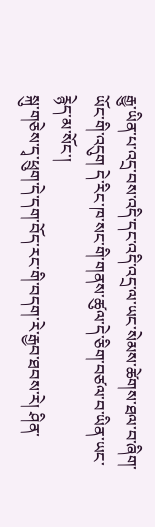རྒྱུ་ཡིན་པ་འདྲ་བས་འདི་དང་འདི་འདྲ་ལ་ཡང་སེམས་ཚེགས་ཐལ་བ་ཞིག་ཡོང་གི་འདུག དེ་རིང་ཁ་སང་གི་གནས་ཚུལ་དེ་ཅིག་བཙལ་བ་ཡིན་ཡང་རྙེད་མ་སོང་།
སྐུ་གཅེས་དྭ་ཕྲུག་དེ་དག་བོད་རང་གི་བདག་རེ་རྒྱབ་ཐབས་རེ། ཤིན་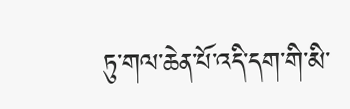ཏུ་གལ་ཆེན་པོ་འདི་དག་གི་མི་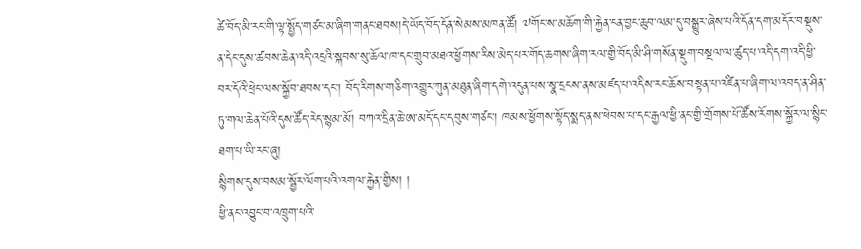ཚེ་བོད་མི་རང་གི་ལྟ་སྤྱོད་གཙང་མ་ཞིག་གནང་ཐབས།དེ་ཡོད་བོད་དོན་སེམས་མཁན་ཚོ། ༧གོང་ས་མཆོག་གི་རྐྱེན་ངན་བྱང་ཆུབ་ལམ་དུ་བསྒྱུར་ཞེས་པའི་དོན་དག་མདོར་བསྡུས་ན་དེང་དུས་ཚབས་ཆེན་འདི་འདྲའི་སྐབས་སུ་ཆོལ་ཁ་དང་གྲུབ་མཐའ་ཕྱོགས་རིས་མེད་པར་གོད་ཆགས་ཞིག་རལ་གྱི་བོད་མི་ཤི་གསོན་སྡུག་བསྔལ་ལ་ཚུད་པ་འདི་དག་འདི་ཕྱི་བར་དོའི་ཕྲེང་ལས་སྐྱོབ་ཐབས་དང་། བོད་རིགས་གཅིག་འགྱུར་ཀུན་མཐུན་ཞིག་དགེ་འདུན་པས་སྣ་དྲངས་ནས་མཛད་པ་འདིས་རང་ཆོས་བསྟན་པ་འཛིན་པ་ཞིག་ལ་འབད་ན་ཤིན་ཏུ་གལ་ཆེན་པོའི་དུས་ཚོད་རེད་སྙམ་མོ། བཀའ་དྲིན་ཆེ་ཨ་མདོ་དང་དབུས་གཙང་། ཁམས་ཕྱོགས་སྟོད་སྨད་ནས་ཕེབས་པ་དང་རྒྱལ་ཕྱི་ནང་གྱི་གྲོགས་པོ་ཚོས་རོགས་སྐྱོར་ལ་སྙིང་ཐག་པ་ཡི་རང་ཞུ།
སྙིགས་དུས་བསམ་སྦྱོར་ལོག་པའི་འགལ་རྐྱེན་གྱིས། །
ཕྱི་ནང་འབྱུང་བ་འཁྲུག་པའི་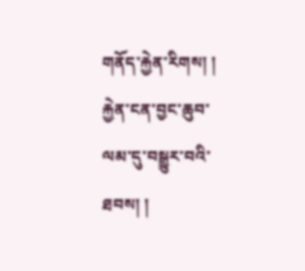གནོད་རྐྱེན་རིགས། །
རྐྱེན་ངན་བྱང་ཆུབ་ལམ་དུ་བསྒྱུར་བའི་ཐབས། །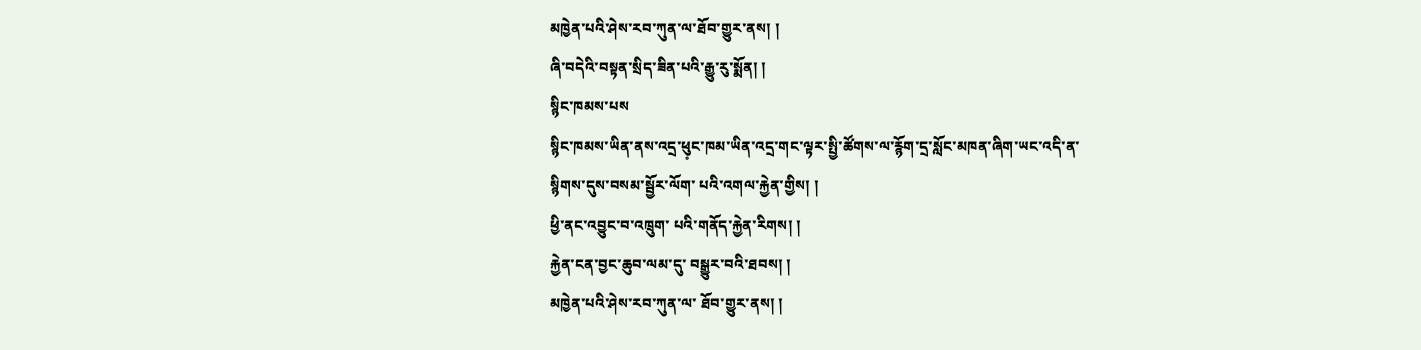མཁྱེན་པའི་ཤེས་རབ་ཀུན་ལ་ཐོབ་གྱུར་ནས། །
ཞི་བདེའི་བསྟན་སྲིད་ཟིན་པའི་རྒྱུ་རུ་སྨོན། །
སྙིང་ཁམས་པས
སྙིང་ཁམས་ཡིན་ནས་འདྲ་ཕུ༷ང་ཁམ་ཡིན་འདྲ་གང་ལྟར་སྤྱི་ཚོགས་ལ་རྙོག་དྲ་སློང་མཁན་ཞིག་ཡང་འདི་ན་
སྙིགས་དུས་བསམ་སྦྱོར་ལོག་ པའི་འགལ་རྐྱེན་གྱིས། །
ཕྱི་ནང་འབྱུང་བ་འཁྲུག་ པའི་གནོད་རྐྱེན་རིགས། །
རྐྱེན་ངན་བྱང་ཆུབ་ལམ་དུ་ བསྒྱུར་བའི་ཐབས། །
མཁྱེན་པའི་ཤེས་རབ་ཀུན་ལ་ ཐོབ་གྱུར་ནས། །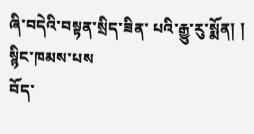ཞི་བདེའི་བསྟན་སྲིད་ཟིན་ པའི་རྒྱུ་རུ་སྨོན། །
སྙིང་ཁམས་པས
བོད་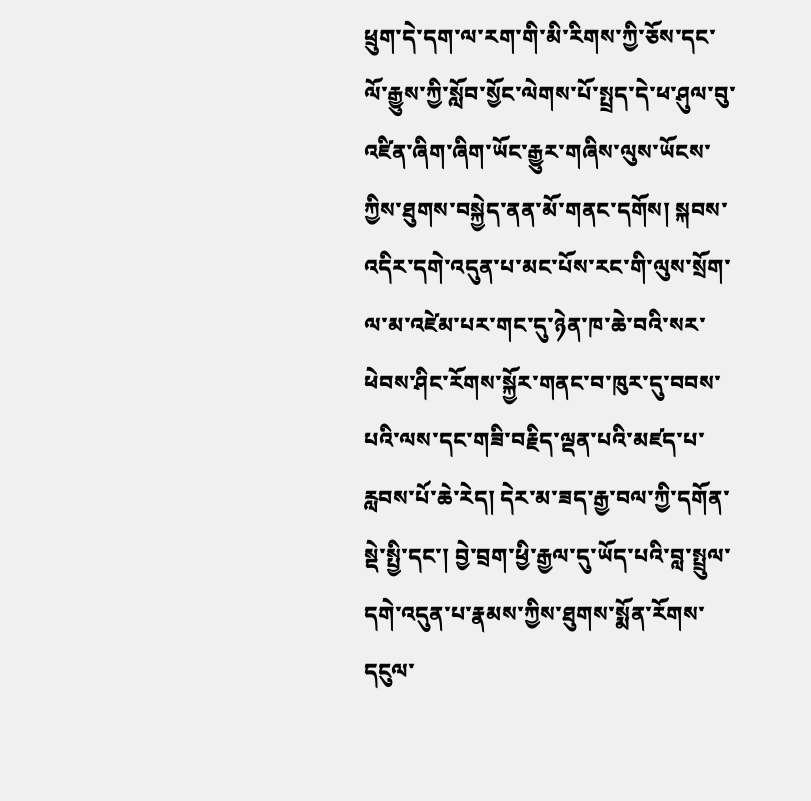ཕྲུག་དེ་དག་ལ་རག་གི་མི་རིགས་ཀྱི་ཅོས་དང་ལོ་རྒྱུས་ཀྱི་སློབ་སྱོང་ལེགས་པོ་སྤྲད་དེ་ཕ་ཤུལ་བུ་འཛིན་ཞིག་ཞིག་ཡོང་རྒྱུར་གཞིས་ལུས་ཡོངས་ཀྱིས་ཐུགས་བསྐྱེད་ནན་མོ་གནང་དགོས། སྐབས་འདིར་དགེ་འདུན་པ་མང་པོས་རང་གི་ལུས་སྲོག་ལ་མ་འཛེམ་པར་གང་དུ་ཉེན་ཁ་ཆེ་བའི་སར་ཕེབས་ཤིང་རོགས་སྐྱོར་གནང་བ་ཁུར་དུ་བབས་པའི་ལས་དང་གཟི་བརྗིད་ལྡན་པའི་མཛད་པ་རླབས་པོ་ཆེ་རེད། དེར་མ་ཟད་རྒྱ་བལ་ཀྱི་དགོན་སྡེ་སྤྱི་དང་། བྱེ་བྲག་ཕྱི་རྒྱལ་དུ་ཡོད་པའི་བླ་སྤྲུལ་དགེ་འདུན་པ་རྣམས་ཀྱིས་ཐུགས་སྨོན་རོགས་དངུལ་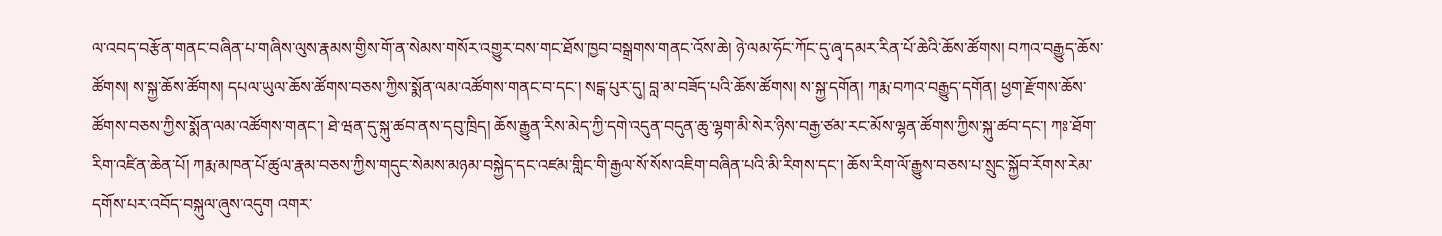ལ་འབད་བརྩོན་གནང་བཞིན་པ་གཞིས་ལུས་རྣམས་གྱིས་གོ་ན་སེམས་གསོར་འགྱུར་བས་གང་ཐོས་ཁྱབ་བསྒྲགས་གནང་འོས་ཆེ། ཉེ་ལམ་ཧོང་ཀོང་དུ་ཞྭ་དམར་རིན་པོ་ཆེའི་ཆོས་ཚོགས། བཀའ་བརྒྱུད་ཆོས་ཚོགས། ས་སྐྱ་ཆོས་ཚོགས། དཔལ་ཡུལ་ཆོས་ཚོགས་བཅས་ཀྱིས་སྨོན་ལམ་འཚོགས་གནང་བ་དང་། སངྒ་པུར་དུ། བླ་མ་བཟོད་པའི་ཆོས་ཚོགས། ས་སྐྱ་དགོན། ཀརྨ་བཀའ་བརྒྱུད་དགོན། ཕྱག་རྫོགས་ཆོས་ཚོགས་བཅས་ཀྱིས་སྨོན་ལམ་འཚོགས་གནང་། ཐེ་ཝན་དུ་སྐུ་ཚབ་ནས་དབུ་ཁྲིད། ཆོས་རྒྱུན་རིས་མེད་ཀྱི་དགེ་འདུན་བདུན་ཆུ་ལྷག་མི་སེར་ཉིས་བརྒྱ་ཙམ་རང་མོས་ལྷན་ཚོགས་ཀྱིས་སྐུ་ཚབ་དང་། ཀཿ་ཐོག་རིག་འཛིན་ཆེན་པོ། ཀརྨ་མཁན་པོ་ཚུལ་རྣམ་བཅས་ཀྱིས་གདུང་སེམས་མཉམ་བསྐྱེད་དང་འཛམ་གླིང་གི་རྒྱལ་སོ་སོས་འཇིག་བཞིན་པའི་མི་རིགས་དང་། ཆོས་རིག་ལོ་རྒྱུས་བཅས་པ་སྲུང་སྐྱོབ་རོགས་རེམ་དགོས་པར་འབོད་བསྐུལ་ཞུས་འདུག འགར་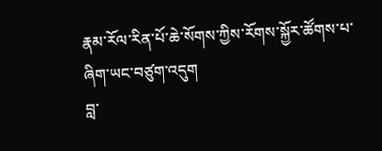རྣམ་རོལ་རིན་པོ་ཆེ་སོགས་ཀྱིས་རོགས་སྐྱོར་ཚོགས་པ་ཞིག་ཡང་བཙུག་འདུག
བླ་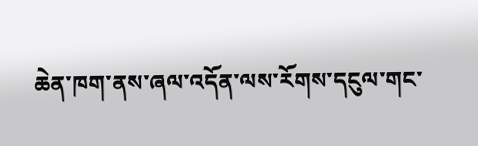ཆེན་ཁག་ནས་ཞལ་འདོན་ལས་རོགས་དངུལ་གང་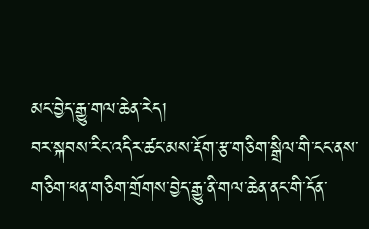མང་བྱེད་རྒྱུ་གལ་ཆེན་རེད།
བར་སྐབས་རིང་འདིར་ཚང་མས་རྡོག་རྩ་གཅིག་སྒྲིལ་གི་ངང་ནས་གཅིག་ཕན་གཅིག་གྲོགས་བྱེད་རྒྱུ་ནི་གལ་ཆེན་ནང་གི་དོན་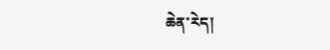ཆེན་རེད།